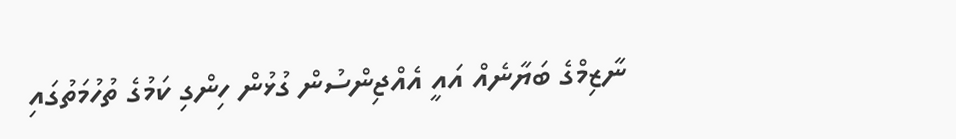ނާޒިމްގެ ބަޔާނެއް އައީ އެއްޖިންސުން ގުޅުން ހިންގި ކަމުގެ ތުހުމަތުގައި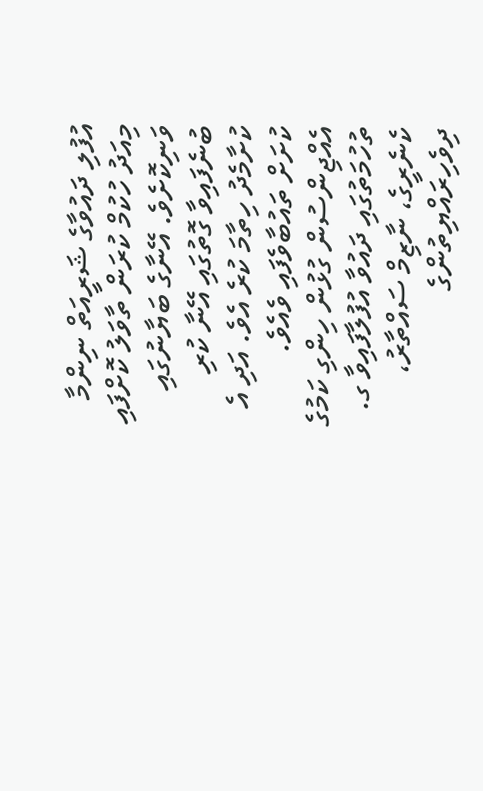އުފުލި ދައުވާގެ ޝަރީއަތް ނިންމާ މިއަދު ހުކުމް ކުރަން ތާވަލު ކޮށްފައި ވަނިކޮށެވެ. އޭނާގެ ބަޔާނުގައި ބުނެފައިވާ ގޮތުގައި އޭނާ ކުރި ކުށާމެދު ހިތާމަ ކުރެ އެވެ. އަދި އެ ކުށަށް ތައުބާވެފައި ވެއެވެ.
އެއްޖިންސުން ގުޅުން ހިންގި ކަމުގެ ތުހުމަތުގައި ދައުވާ އުފުލާފައިވާ ގ. ކެނެރީގެ، ނާޒިމް ސައްތާރު، ދިވެހިރައްޔިތުންގެ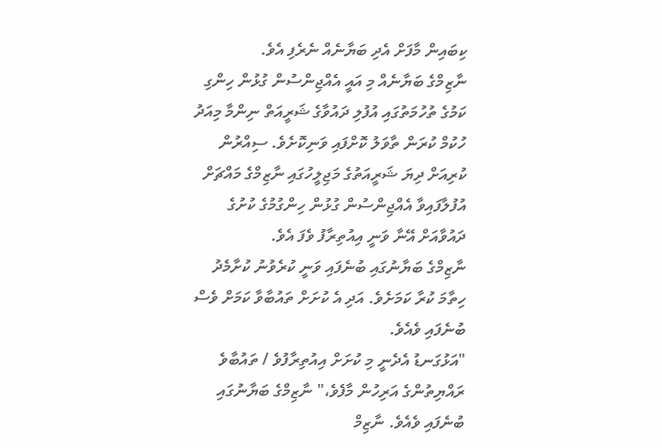ކިބައިން މާފަށް އެދި ބަޔާނެއް ނެރެފި އެވެ.
ނާޒިމްގެ ބަޔާނެއް މި އައީ އެއްޖިންސުން ގުޅުން ހިންގި ކަމުގެ ތުހުމަތުގައި އުފުލި ދައުވާގެ ޝަރީއަތް ނިންމާ މިއަދު ހުކުމް ކުރަން ތާވަލު ކޮށްފައި ވަނިކޮށެވެ. ސިއްރުން ކުރިއަށް ދިޔަ ޝަރީއަތުގެ މަޖިލީހުގައި ނާޒިމްގެ މައްޗަށް އުފުލާފައިވާ އެއްޖިންސުން ގުޅުން ހިންގުމުގެ ކުށުގެ ދައުވާއަށް އޭނާ ވަނީ އިއުތިރާފު ވެފަ އެވެ.
ނާޒިމްގެ ބަޔާނުގައި ބުނެފައި ވަނީ ކުރެވުނު ކުށާމެދު ހިތާމަ ކުރާ ކަމަށެވެ. އަދި އެ ކުށަށް ތައުބާވާ ކަމަށް ވެސް ބުނެފައި ވެއެވެ.
"އަޅުގަނޑު އެދެނީ މި ކުށަށް އިއުތިރާފުވެ / ތައުބާވެ ރައްޔިތުންގެ އަރިހުން މާފެވެ،" ނާޒިމްގެ ބަޔާނުގައި ބުނެފައި ވެއެވެ. ނާޒިމް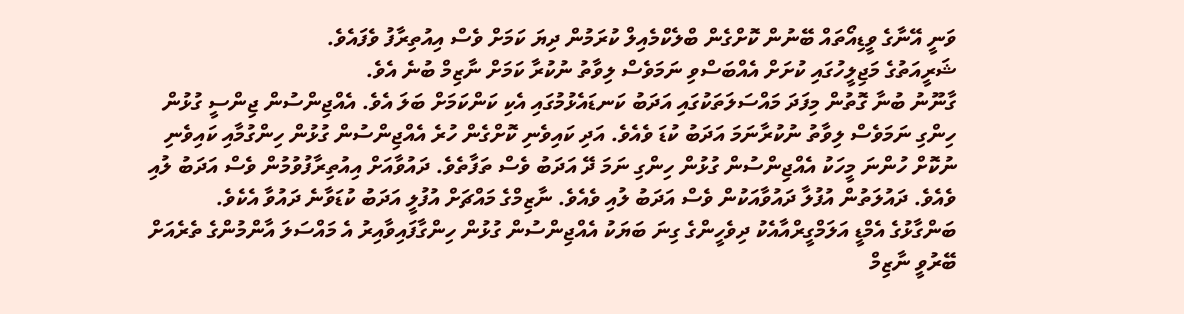ވަނީ އޭނާގެ ވީޑިއޯތައް ބޭނުން ކޮށްގެން ބްލެކްމެއިލް ކުރަމުން ދިޔަ ކަމަށް ވެސް އިއުތިރާފު ވެފައެވެ.
ޝަރީއަތުގެ މަޖިލީހުގައި ކުށަށް އެއްބަސްވި ނަމަވެސް ލިވާތު ނުކުރާ ކަމަށް ނާޒިމް ބުނެ އެވެ.
ގާނޫނު ބުނާ ގޮތުން މިފަދަ މައްސަލަތަކުގައި އަދަބު ކަނޑައެޅުމުގައި އެކި ކަންކަމަށް ބަލަ އެވެ. އެއްޖިންސުން ޖިންސީ ގުޅުން ހިންގި ނަމަވެސް ލިވާތު ނުކުރާނަމަ އަދަބު ކުޑަ ވެއެވެ. އަދި ކައިވެނި ކޮށްގެން ހުރެ އެއްޖިންސުން ގުޅުން ހިންގުމާއި ކައިވެނި ނުކޮށް ހުންނަ މީހަކު އެއްޖިންސުން ގުޅުން ހިންގި ނަމަ ދޭ އަދަބު ވެސް ތަފާތެވެ. ދައުވާއަށް އިއުތިރާފުވުމުން ވެސް އަދަބު ލުއި ވެއެވެ. ދައުލަތުން އުފުލާ ދައުވާއަކުން ވެސް އަދަބު ލުއި ވެއެވެ. ނާޒިމްގެ މައްޗަށް އުފުލީ އަދަބު ކުޑަވާނެ ދައުވާ އެކެވެ.
ބަންގާޅުގެ އެމްޑީ އަލަމްގީރްއާއެކު ދިވެހީންގެ ގިނަ ބަޔަކު އެއްޖިންސުން ގުޅުން ހިންގާފައިވާއިރު އެ މައްސަލަ އާންމުންގެ ތެރެއަށް ބޭރުވީ ނާޒިމް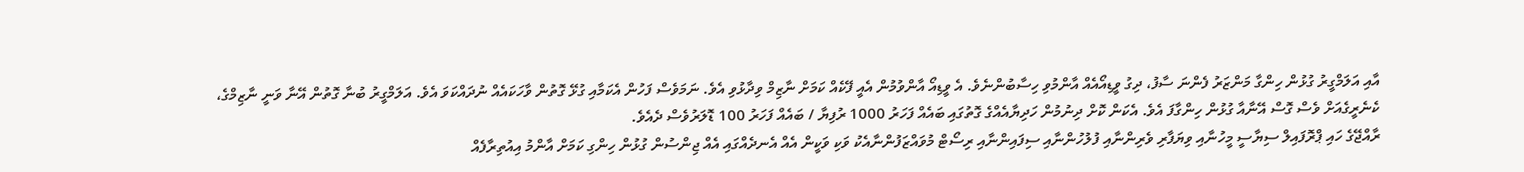އާއި އަލަމްގީރު ގުޅުން ހިންގާ މަންޒަރު ފެންނަ ސާފު، ދިގު ވީޑިއޯއެއް އާންމުވި ހިސާބުންނެވެ. އެ ވީޑިއޯ އާންވުމުން އެއީ ފޭކެއް ކަމަށް ނާޒިމް ވިދާޅުވި އެވެ. ނަމަވެސް ފަހުން އެކަމާއި ގުޅޭ ގޮތުން ވާހަކައެއް ނުދައްކަވަ އެވެ. އަލަމްގީރު ބުނާ ގޮތުން އޭނާ ވަނީ ނާޒިމްގެ، ކެނެރީގެއަށް ވެސް ގޮސް އޭނާއާ ގުޅުން ހިންގާފަ އެވެ. އެކަން ކޮށް ދިނުމުން ހަދިޔާއެއްގެ ގޮތުގައި ބައެއް ފަހަރު 1000 ރުފިޔާ / ބައެއް ފަހަރު 100 ޑޮލަރުވެސް ދެއެވެ.
ރާއްޖޭގެ ހައި ޕްރޮފައިލް ސިޔާސީ މީހުނާއި ވިޔަފާރި ވެރިންނާއި ފުލުހުންނާއި ސިފައިންނާއި ރިސޯޓް މުވައްޒަފުންނާއެކު ވަކި ވަކީން އެއް އެނދެއްގައި އެއް ޖިންސުން ގުޅުން ހިންގި ކަމަށް އާންމު އިއުތިރާފެއް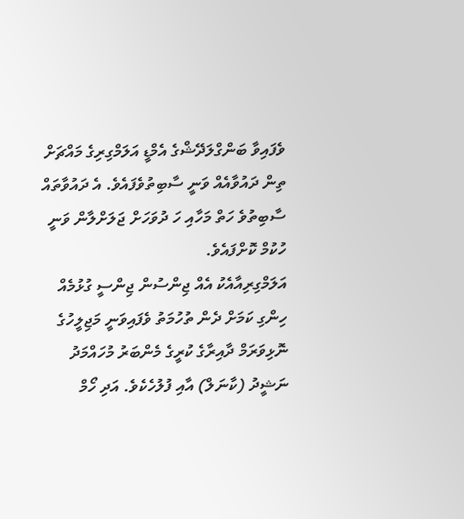ވެފައިވާ ބަންގްލަދޭޝްގެ އެމްޑީ އަލަމްގިރިގެ މައްޗަށް ތިން ދައުވާއެއް ވަނީ ސާބިތުވެފައެވެ. އެ ދައުވާތައް ސާބިތުވެ ހަތް މަހާއި ހަ ދުވަހަށް ޖަލަށްލާން ވަނީ ހުކުމް ކޮށްފައެވެ.
އަލަމްގިރިއާއެކު އެއް ޖިންސުން ޖިންސީ ގުޅުމެއް ހިންގި ކަމަށް ދެން ތުހުމަތު ވެފައިވަނީ މަޖިލީހުގެ ނޮޅިވަރަމް ދާއިރާގެ ކުރީގެ މެންބަރު މުހައްމަދު ނަޝީދު (ކާނަލް) އާއި ފުލުހެކެވެ. އަދި ހޯމް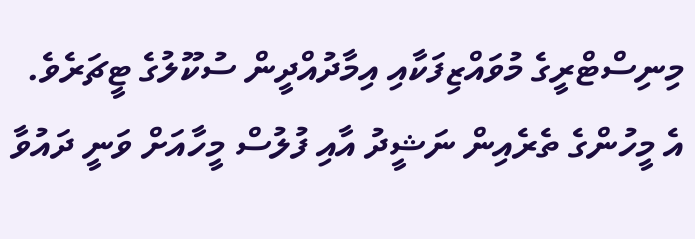މިނިސްޓްރީގެ މުވައްޒިފަކާއި އިމާދުއްދީން ސުކޫލުގެ ޓީޗަރެވެ. އެ މީހުންގެ ތެރެއިން ނަޝީދު އާއި ފުލުސް މީހާއަށް ވަނީ ދައުވާ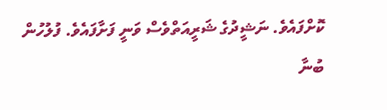ކޮށްފައެވެ. ނަޝީދުގެ ޝަރީއަތްވެސް ވަނީ ފަށާފައެވެ. ފުލުހުން ބުނާ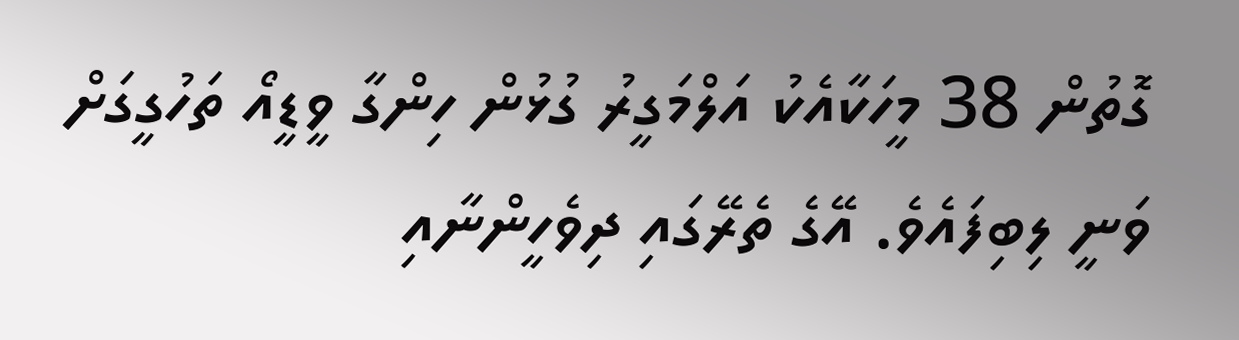ގޮތުން 38 މީހަކާއެކު އަލްމަގީރު ގުޅުން ހިންގާ ވީޑީއޯ ތަހުގީގަށް ވަނީ ލިބިފައެވެ. އޭގެ ތެރޭގައި ދިވެހީންނާއި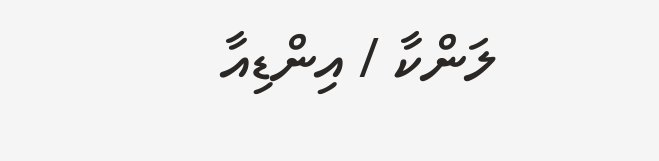ލަންކާ / އިންޑިއާ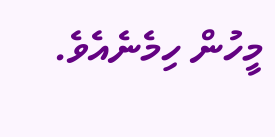މީހުން ހިމެނެއެވެ.